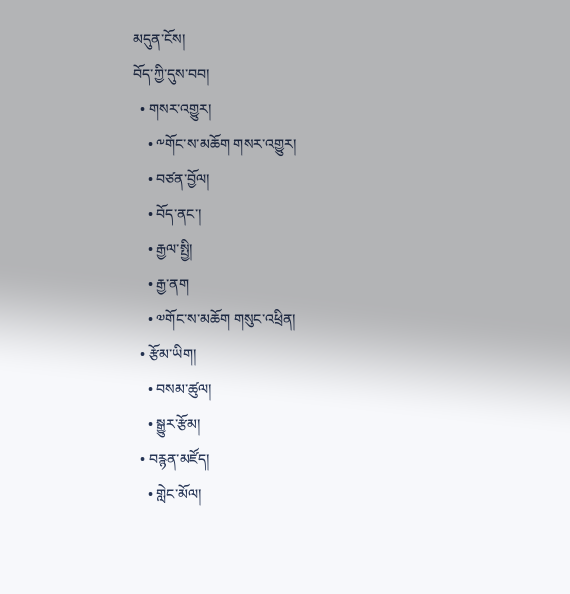མདུན་ངོས།
བོད་ཀྱི་དུས་བབ།
  • གསར་འགྱུར།
    • ༸གོང་ས་མཆོག གསར་འགྱུར།
    • བཙན་བྱོལ།
    • བོད་ནང་།
    • རྒྱལ་སྤྱི།
    • རྒྱ་ནག
    • ༧གོང་ས་མཆོག གསུང་འཕྲིན།
  • རྩོམ་ཡིག།
    • བསམ་ཚུལ།
    • སྒྱུར་རྩོམ།
  • བརྙན་མཛོད།
    • གླེང་མོལ།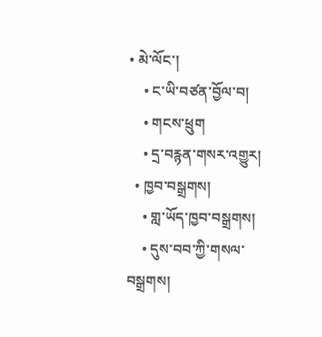• མེ་ལོང་།
    • ང་ཡི་བཙན་བྱོལ་བ།
    • གངས་ཕྲུག
    • དྲ་བརྙན་གསར་འགྱུར།
  • ཁྱབ་བསྒྲགས།
    • གླ་ཡོད་ཁྱབ་བསྒྲགས།
    • དུས་བབ་ཀྱི་གསལ་བསྒྲགས།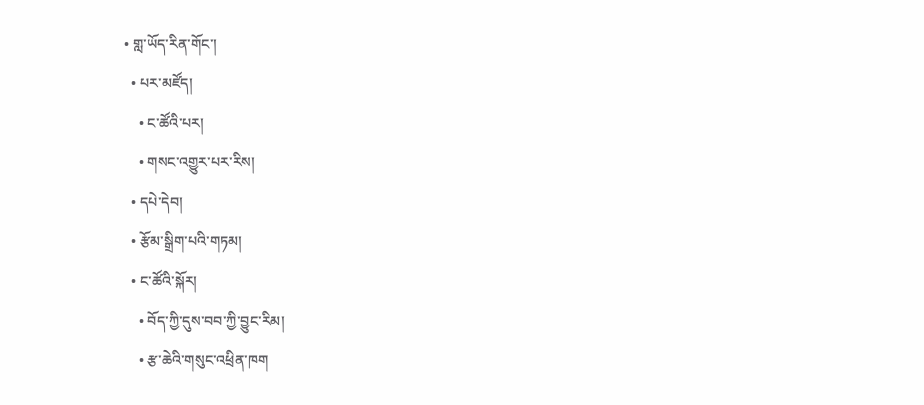• གླ་ཡོད་རིན་གོང་།
  • པར་མཛོད།
    • ང་ཚོའི་པར།
    • གསང་འགྱུར་པར་རིས།
  • དཔེ་དེབ།
  • རྩོམ་སྒྲིག་པའི་གཏམ།
  • ང་ཚོའི་སྐོར།
    • བོད་ཀྱི་དུས་བབ་ཀྱི་བྱུང་རིམ།
    • རྩ་ཆེའི་གསུང་འཕྲིན་ཁག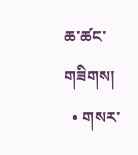ཆ་ཚང་གཟིགས།
  • གསར་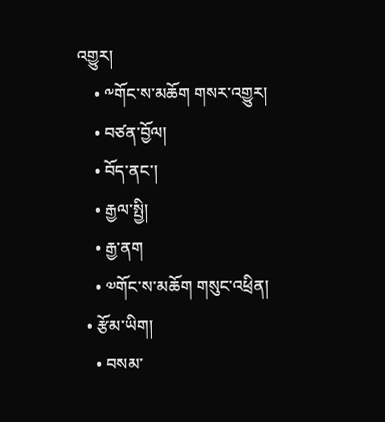འགྱུར།
    • ༸གོང་ས་མཆོག གསར་འགྱུར།
    • བཙན་བྱོལ།
    • བོད་ནང་།
    • རྒྱལ་སྤྱི།
    • རྒྱ་ནག
    • ༧གོང་ས་མཆོག གསུང་འཕྲིན།
  • རྩོམ་ཡིག།
    • བསམ་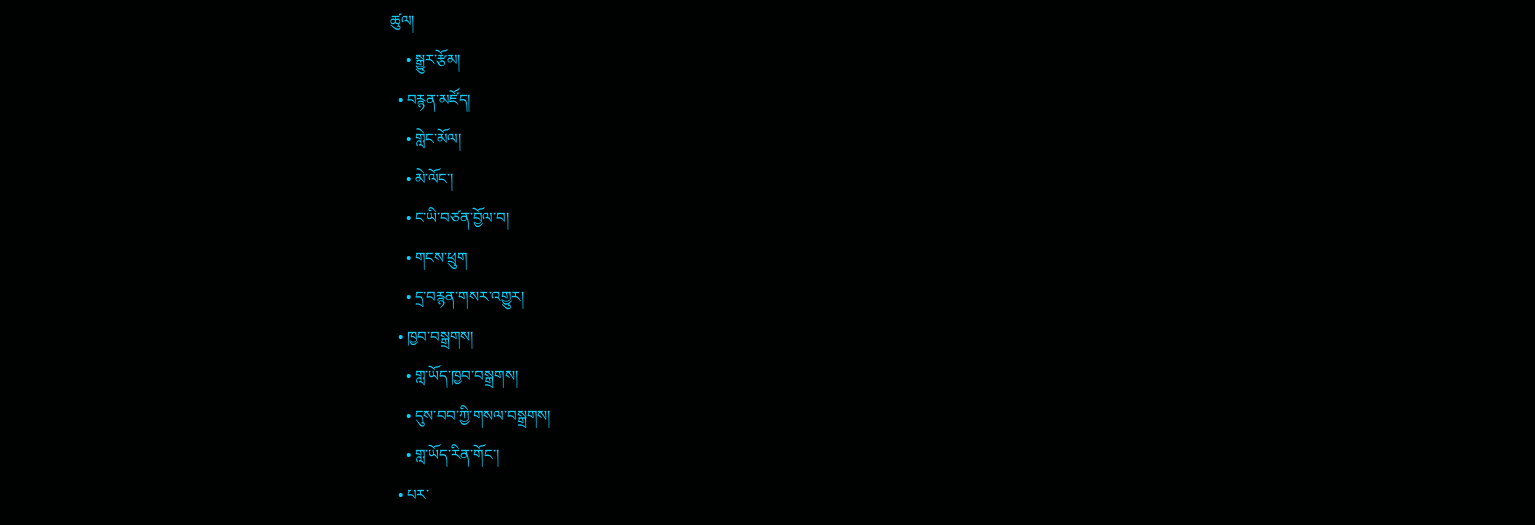ཚུལ།
    • སྒྱུར་རྩོམ།
  • བརྙན་མཛོད།
    • གླེང་མོལ།
    • མེ་ལོང་།
    • ང་ཡི་བཙན་བྱོལ་བ།
    • གངས་ཕྲུག
    • དྲ་བརྙན་གསར་འགྱུར།
  • ཁྱབ་བསྒྲགས།
    • གླ་ཡོད་ཁྱབ་བསྒྲགས།
    • དུས་བབ་ཀྱི་གསལ་བསྒྲགས།
    • གླ་ཡོད་རིན་གོང་།
  • པར་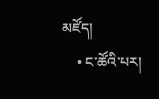མཛོད།
    • ང་ཚོའི་པར།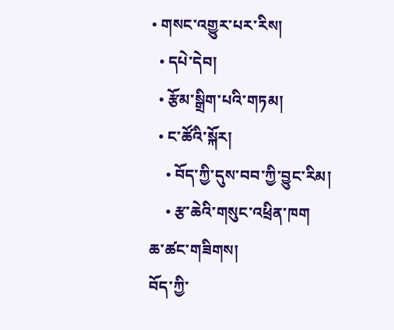• གསང་འགྱུར་པར་རིས།
  • དཔེ་དེབ།
  • རྩོམ་སྒྲིག་པའི་གཏམ།
  • ང་ཚོའི་སྐོར།
    • བོད་ཀྱི་དུས་བབ་ཀྱི་བྱུང་རིམ།
    • རྩ་ཆེའི་གསུང་འཕྲིན་ཁག
ཆ་ཚང་གཟིགས།
བོད་ཀྱི་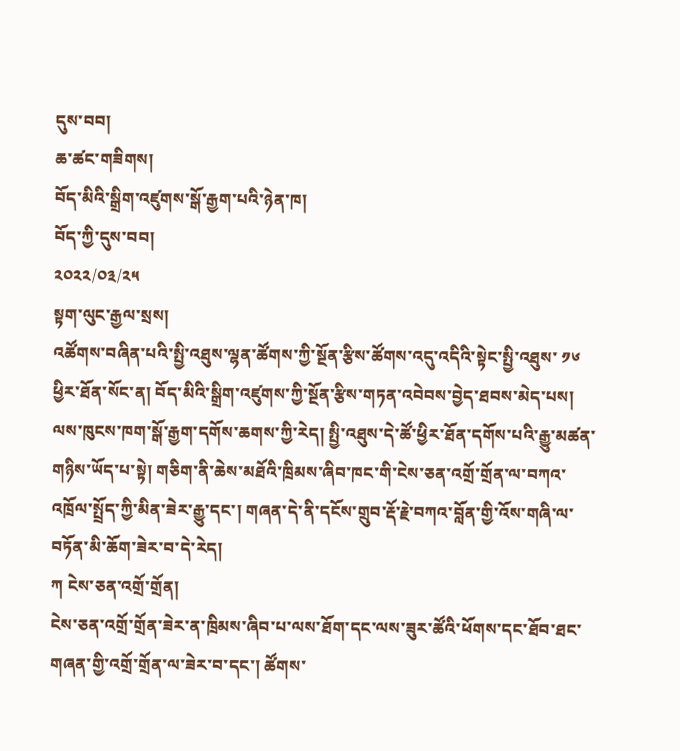དུས་བབ།
ཆ་ཚང་གཟིགས།
བོད་མིའི་སྒྲིག་འཛུགས་སྒོ་རྒྱག་པའི་ཉེན་ཁ།
བོད་ཀྱི་དུས་བབ།
༢༠༢༢/༠༣/༢༥
སྟག་ལུང་རྒྱལ་སྲས།
འཚོགས་བཞིན་པའི་སྤྱི་འཐུས་ལྷན་ཚོགས་ཀྱི་སྔོན་རྩིས་ཚོགས་འདུ་འདིའི་སྟེང་སྤྱི་འཐུས་ ༡༦ ཕྱིར་ཐོན་སོང་ན། བོད་མིའི་སྒྲིག་འཛུགས་ཀྱི་སྔོན་རྩིས་གཏན་འབེབས་བྱེད་ཐབས་མེད་པས། ལས་ཁུངས་ཁག་སྒོ་རྒྱག་དགོས་ཆགས་ཀྱི་རེད། སྤྱི་འཐུས་དེ་ཚོ་ཕྱིར་ཐོན་དགོས་པའི་རྒྱུ་མཚན་གཉིས་ཡོད་པ་སྟེ། གཅིག་ནི་ཆེས་མཐོའི་ཁྲིམས་ཞིབ་ཁང་གི་ངེས་ཅན་འགྲོ་གྲོན་ལ་བཀའ་འཁྲོལ་སྤྲོད་ཀྱི་མིན་ཟེར་རྒྱུ་དང་། གཞན་དེ་ནི་དངོས་གྲུབ་རྡོ་རྗེ་བཀའ་བློན་གྱི་འོས་གཞི་ལ་བཏོན་མི་ཆོག་ཟེར་བ་དེ་རེད།
ཀ ངེས་ཅན་འགྲོ་གྲོན།
ངེས་ཅན་འགྲོ་གྲོན་ཟེར་ན་ཁྲིམས་ཞིབ་པ་ལས་ཐོག་དང་ལས་ཟུར་ཚོའི་ཕོགས་དང་ཐོབ་ཐང་གཞན་གྱི་འགྲོ་གྲོན་ལ་ཟེར་བ་དང་། ཚོགས་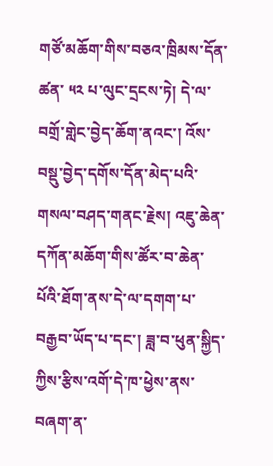གཙོ་མཆོག་གིས་བཅའ་ཁྲིམས་དོན་ཚན་ ༥༢ པ་ལུང་དྲངས་ཏེ། དེ་ལ་བགྲོ་གླེང་བྱེད་ཆོག་ནའང་། འོས་བསྡུ་བྱེད་དགོས་དོན་མེད་པའི་གསལ་བཤད་གནང་རྗེས། འཇུ་ཆེན་དཀོན་མཆོག་གིས་ཚོར་བ་ཆེན་པོའི་ཐོག་ནས་དེ་ལ་དགག་པ་བརྒྱབ་ཡོད་པ་དང་། ཟླ་བ་ཕུན་སྐྱིད་ཀྱིས་རྩིས་འགོ་དེ་ཁ་ཕྱེས་ནས་བཞག་ན་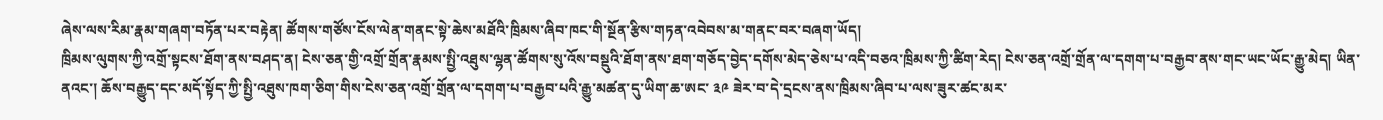ཞེས་ལས་རིམ་རྣམ་གཞག་བཏོན་པར་བརྟེན། ཚོགས་གཙོས་ངོས་ལེན་གནང་སྟེ་ཆེས་མཐོའི་ཁྲིམས་ཞིབ་ཁང་གི་སྔོན་རྩིས་གཏན་འབེབས་མ་གནང་བར་བཞག་ཡོད།
ཁྲིམས་ལུགས་ཀྱི་འགྲོ་སྟངས་ཐོག་ནས་བཤད་ན། ངེས་ཅན་གྱི་འགྲོ་གྲོན་རྣམས་སྤྱི་འཐུས་ལྷན་ཚོགས་སུ་འོས་བསྡུའི་ཐོག་ནས་ཐག་གཅོད་བྱེད་དགོས་མེད་ཅེས་པ་འདི་བཅའ་ཁྲིམས་ཀྱི་ཚིག་རེད། ངེས་ཅན་འགྲོ་གྲོན་ལ་དགག་པ་བརྒྱབ་ནས་གང་ཡང་ཡོང་རྒྱུ་མེད། ཡིན་ནའང་། ཆོས་བརྒྱུད་དང་མདོ་སྟོད་ཀྱི་སྤྱི་འཐུས་ཁག་ཅིག་གིས་ངེས་ཅན་འགྲོ་གྲོན་ལ་དགག་པ་བརྒྱབ་པའི་རྒྱུ་མཚན་དུ་ཡིག་ཆ་ཨང་ ༣༩ ཟེར་བ་དེ་དྲངས་ནས་ཁྲིམས་ཞིབ་པ་ལས་ཟུར་ཚང་མར་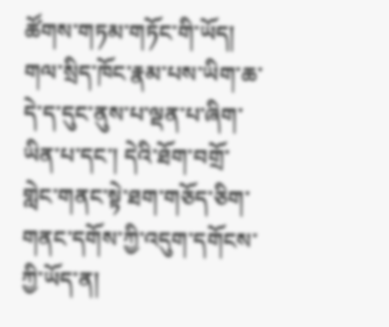ཚོགས་གཏམ་གཏོང་གི་ཡོད། གལ་སྲིད་ཁོང་རྣམ་པས་ཡིག་ཆ་དེ་ད་དུང་ནུས་པ་ལྡན་པ་ཞིག་ཡིན་པ་དང་། དེའི་ཐོག་བགྲོ་གླེང་གནང་སྟེ་ཐག་གཅོད་ཅིག་གནང་དགོས་ཀྱི་འདུག་དགོངས་ཀྱི་ཡོད་ན།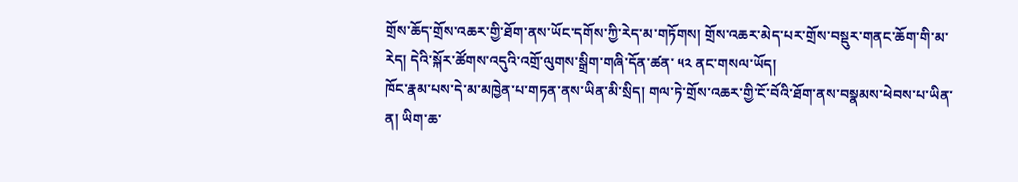གྲོས་ཆོད་གྲོས་འཆར་གྱི་ཐོག་ནས་ཡོང་དགོས་ཀྱི་རེད་མ་གཏོགས། གྲོས་འཆར་མེད་པར་གྲོས་བསྡུར་གནང་ཆོག་གི་མ་རེད། དེའི་སྐོར་ཚོགས་འདུའི་འགྲོ་ལུགས་སྒྲིག་གཞི་དོན་ཚན་ ༥༢ ནང་གསལ་ཡོད།
ཁོང་རྣམ་པས་དེ་མ་མཁྱེན་པ་གཏན་ནས་ཡིན་མི་སྲིད། གལ་ཏེ་གྲོས་འཆར་གྱི་ངོ་བོའི་ཐོག་ནས་བསྣམས་ཕེབས་པ་ཡིན་ན། ཡིག་ཆ་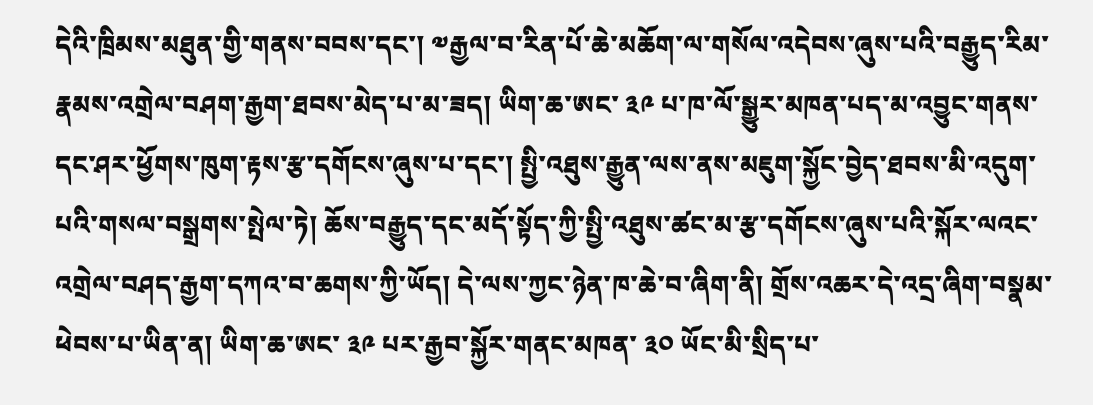དེའི་ཁྲིམས་མཐུན་གྱི་གནས་བབས་དང་། ༧རྒྱལ་བ་རིན་པོ་ཆེ་མཆོག་ལ་གསོལ་འདེབས་ཞུས་པའི་བརྒྱུད་རིམ་རྣམས་འགྲེལ་བཤག་རྒྱག་ཐབས་མེད་པ་མ་ཟད། ཡིག་ཆ་ཨང་ ༣༩ པ་ཁ་ལོ་སྒྱུར་མཁན་པད་མ་འབྱུང་གནས་དང་ཤར་ཕྱོགས་ཁུག་རྟས་རྩ་དགོངས་ཞུས་པ་དང་། སྤྱི་འཐུས་རྒྱུན་ལས་ནས་མཇུག་སྐྱོང་བྱེད་ཐབས་མི་འདུག་པའི་གསལ་བསྒྲགས་སྤེལ་ཏེ། ཆོས་བརྒྱུད་དང་མདོ་སྟོད་ཀྱི་སྤྱི་འཐུས་ཚང་མ་རྩ་དགོངས་ཞུས་པའི་སྐོར་ལའང་འགྲེལ་བཤད་རྒྱག་དཀའ་བ་ཆགས་ཀྱི་ཡོད། དེ་ལས་ཀྱང་ཉེན་ཁ་ཆེ་བ་ཞིག་ནི། གྲོས་འཆར་དེ་འདྲ་ཞིག་བསྣམ་ཕེབས་པ་ཡིན་ན། ཡིག་ཆ་ཨང་ ༣༩ པར་རྒྱབ་སྐྱོར་གནང་མཁན་ ༣༠ ཡོང་མི་སྲིད་པ་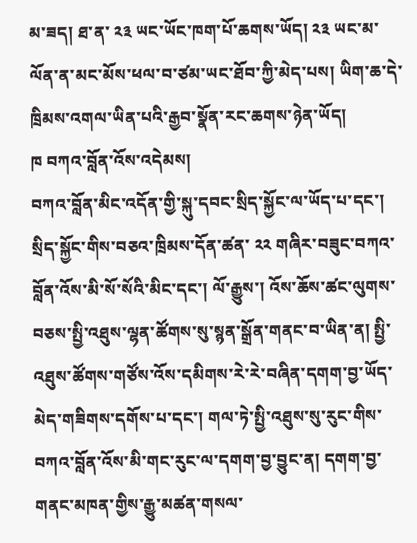མ་ཟད། ཐ་ན་ ༢༣ ཡང་ཡོང་ཁག་པོ་ཆགས་ཡོད། ༢༣ ཡང་མ་ལོན་ན་མང་མོས་ཕལ་བ་ཙམ་ཡང་ཐོབ་ཀྱི་མེད་པས། ཡིག་ཆ་དེ་ཁྲིམས་འགལ་ཡིན་པའི་རྒྱབ་སྣོན་རང་ཆགས་ཉེན་ཡོད།
ཁ བཀའ་བློན་འོས་འདེམས།
བཀའ་བློན་མིང་འདོན་གྱི་སྐུ་དབང་སྲིད་སྐྱོང་ལ་ཡོད་པ་དང་། སྲིད་སྐྱོང་གིས་བཅའ་ཁྲིམས་དོན་ཚན་ ༢༢ གཞིར་བཟུང་བཀའ་བློན་འོས་མི་སོ་སོའི་མིང་དང་། ལོ་རྒྱུས་། འོས་ཆོས་ཚང་ལུགས་བཅས་སྤྱི་འཐུས་ལྷན་ཚོགས་སུ་སྙན་སྒྲོན་གནང་བ་ཡིན་ན། སྤྱི་འཐུས་ཚོགས་གཙོས་འོས་དམིགས་རེ་རེ་བཞིན་དགག་བྱ་ཡོད་མེད་གཟིགས་དགོས་པ་དང་། གལ་ཏེ་སྤྱི་འཐུས་སུ་རུང་གིས་བཀའ་བློན་འོས་མི་གང་རུང་ལ་དགག་བྱ་བྱུང་ན། དགག་བྱ་གནང་མཁན་གྱིས་རྒྱུ་མཚན་གསལ་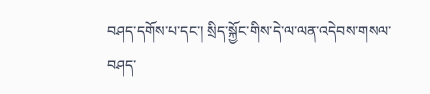བཤད་དགོས་པ་དང་། སྲིད་སྐྱོང་གིས་དེ་ལ་ལན་འདེབས་གསལ་བཤད་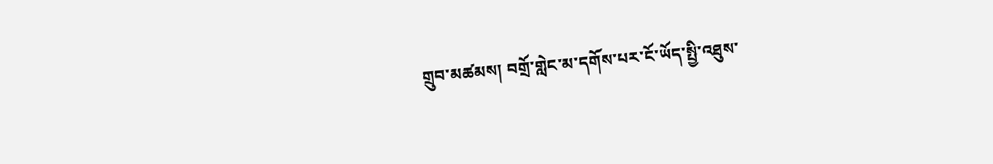གྲུབ་མཚམས། བགྲོ་གླེང་མ་དགོས་པར་ངོ་ཡོད་སྤྱི་འཐུས་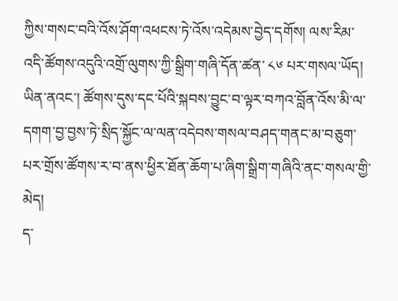ཀྱིས་གསང་བའི་འོས་ཤོག་འཕངས་ཏེ་འོས་འདེམས་བྱེད་དགོས། ལས་རིམ་འདི་ཚོགས་འདུའི་འགྲོ་ལུགས་ཀྱི་སྒྲིག་གཞི་དོན་ཚན་ ༨༦ པར་གསལ་ཡོད། ཡིན་ནའང་། ཚོགས་དུས་དང་པོའི་སྐབས་བྱུང་བ་ལྟར་བཀའ་བློན་འོས་མི་ལ་དགག་བྱ་བྱས་ཏེ་སྲིད་སྐྱོང་ལ་ལན་འདེབས་གསལ་བཤད་གནང་མ་བཅུག་པར་གྲོས་ཚོགས་ར་བ་ནས་ཕྱིར་ཐོན་ཆོག་པ་ཞིག་སྒྲིག་གཞིའི་ནང་གསལ་གྱི་མེད།
ད་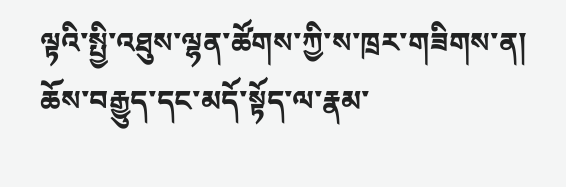ལྟའི་སྤྱི་འཐུས་ལྷན་ཚོགས་ཀྱི་ས་ཁྲར་གཟིགས་ན། ཆོས་བརྒྱུད་དང་མདོ་སྟོད་ལ་རྣམ་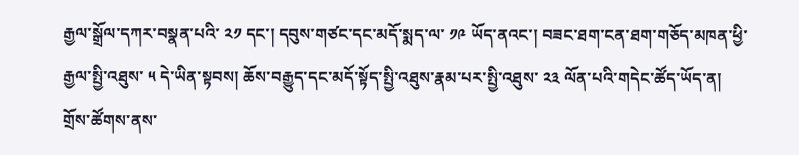རྒྱལ་སྒྲོལ་དཀར་བསྣན་པའི་ ༢༡ དང་། དབུས་གཙང་དང་མདོ་སྨད་ལ་ ༡༩ ཡོད་ནའང་། བཟང་ཐག་ངན་ཐག་གཅོད་མཁན་ཕྱི་རྒྱལ་སྤྱི་འཐུས་ ༥ དེ་ཡིན་སྟབས། ཆོས་བརྒྱུད་དང་མདོ་སྟོད་སྤྱི་འཐུས་རྣམ་པར་སྤྱི་འཐུས་ ༢༣ ལོན་པའི་གདེང་ཚོད་ཡོད་ན། གྲོས་ཚོགས་ནས་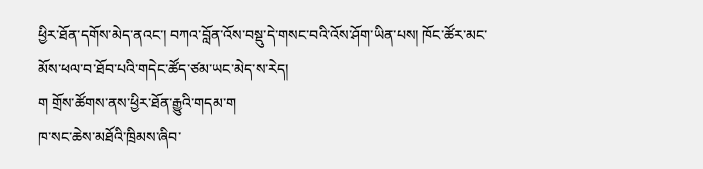ཕྱིར་ཐོན་དགོས་མེད་ནའང་། བཀའ་བློན་འོས་བསྡུ་དེ་གསང་བའི་འོས་ཤོག་ཡིན་པས། ཁོང་ཚོར་མང་མོས་ཕལ་བ་ཐོབ་པའི་གདེང་ཚོད་ཙམ་ཡང་མེད་ས་རེད།
ག གྲོས་ཚོགས་ནས་ཕྱིར་ཐོན་རྒྱུའི་གདམ་ག
ཁ་སང་ཆེས་མཐོའི་ཁྲིམས་ཞིབ་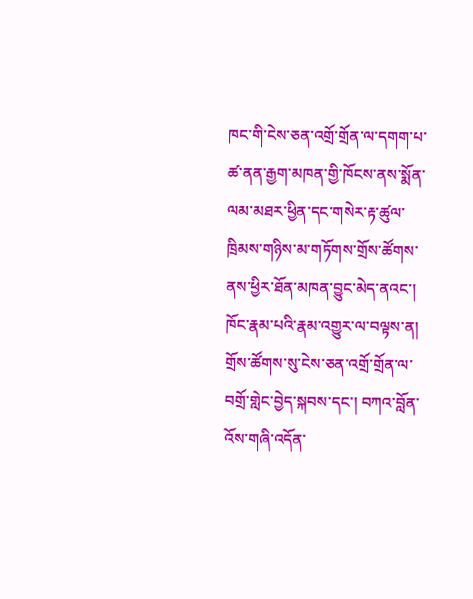ཁང་གི་ངེས་ཅན་འགྲོ་གྲོན་ལ་དགག་པ་ཚ་ནན་རྒྱག་མཁན་གྱི་ཁོངས་ནས་སྨོན་ལམ་མཐར་ཕྱིན་དང་གསེར་རྟ་ཚུལ་ཁྲིམས་གཉིས་མ་གཏོགས་གྲོས་ཚོགས་ནས་ཕྱིར་ཐོན་མཁན་བྱུང་མེད་ནའང་། ཁོང་རྣམ་པའི་རྣམ་འགྱུར་ལ་བལྟས་ན། གྲོས་ཚོགས་སུ་ངེས་ཅན་འགྲོ་གྲོན་ལ་བགྲོ་གླེང་བྱེད་སྐབས་དང་། བཀའ་བློན་འོས་གཞི་འདོན་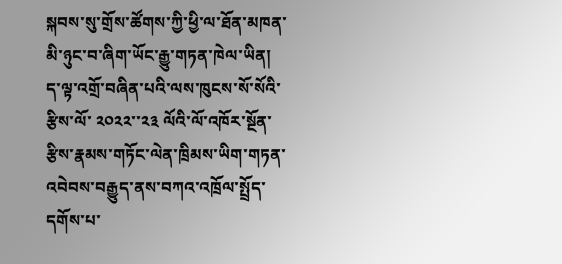སྐབས་སུ་གྲོས་ཚོགས་ཀྱི་ཕྱི་ལ་ཐོན་མཁན་མི་ཉུང་བ་ཞིག་ཡོང་རྒྱུ་གཏན་ཁེལ་ཡིན།
ད་ལྟ་འགྲོ་བཞིན་པའི་ལས་ཁུངས་སོ་སོའི་རྩིས་ལོ་ ༢༠༢༢་་༢༣ ལོའི་ལོ་འཁོར་སྔོན་རྩིས་རྣམས་གཏོང་ལེན་ཁྲིམས་ཡིག་གཏན་འབེབས་བརྒྱུད་ནས་བཀའ་འཁྲོལ་སྤྲོད་དགོས་པ་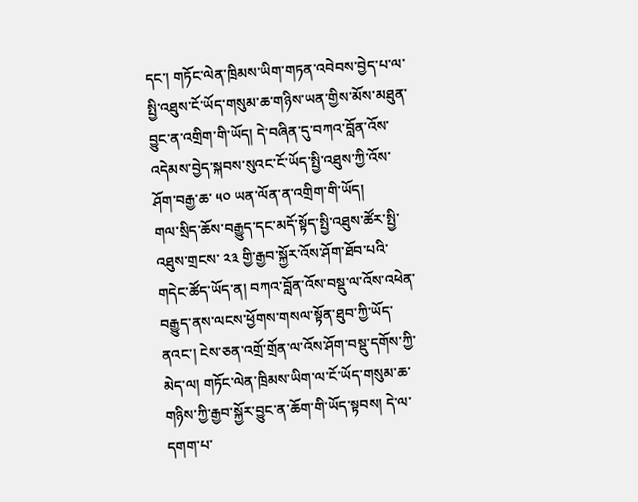དང་། གཏོང་ལེན་ཁྲིམས་ཡིག་གཏན་འབེབས་བྱེད་པ་ལ་སྤྱི་འཐུས་ངོ་ཡོད་གསུམ་ཆ་གཉིས་ཡན་གྱིས་མོས་མཐུན་བྱུང་ན་འགྲིག་གི་ཡོད། དེ་བཞིན་དུ་བཀའ་བློན་འོས་འདེམས་བྱེད་སྐབས་སུའང་ངོ་ཡོད་སྤྱི་འཐུས་ཀྱི་འོས་ཤོག་བརྒྱ་ཆ་ ༥༠ ཡན་ལོན་ན་འགྲིག་གི་ཡོད།
གལ་སྲིད་ཆོས་བརྒྱུད་དང་མདོ་སྟོད་སྤྱི་འཐུས་ཚོར་སྤྱི་འཐུས་གྲངས་ ༢༣ གྱི་རྒྱབ་སྐྱོར་འོས་ཤོག་ཐོབ་པའི་གདེང་ཚོད་ཡོད་ན། བཀའ་བློན་འོས་བསྡུ་ལ་འོས་འཕེན་བརྒྱུད་ནས་ལངས་ཕྱོགས་གསལ་སྟོན་ཐུབ་ཀྱི་ཡོད་ནའང་། ངེས་ཅན་འགྲོ་གྲོན་ལ་འོས་ཤོག་བསྡུ་དགོས་ཀྱི་མེད་ལ། གཏོང་ལེན་ཁྲིམས་ཡིག་ལ་ངོ་ཡོད་གསུམ་ཆ་གཉིས་ཀྱི་རྒྱབ་སྐྱོར་བྱུང་ན་ཆོག་གི་ཡོད་སྟབས། དེ་ལ་དགག་པ་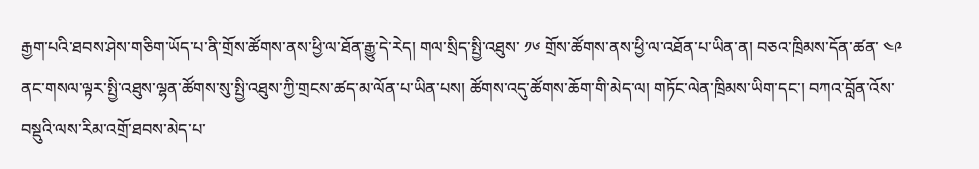རྒྱག་པའི་ཐབས་ཤེས་གཅིག་ཡོད་པ་ནི་གྲོས་ཚོགས་ནས་ཕྱི་ལ་ཐོན་རྒྱུ་དེ་རེད། གལ་སྲིད་སྤྱི་འཐུས་ ༡༦ གྲོས་ཚོགས་ནས་ཕྱི་ལ་འཐོན་པ་ཡིན་ན། བཅའ་ཁྲིམས་དོན་ཚན་ ༤༩ ནང་གསལ་ལྟར་སྤྱི་འཐུས་ལྷན་ཚོགས་སུ་སྤྱི་འཐུས་ཀྱི་གྲངས་ཚད་མ་ལོན་པ་ཡིན་པས། ཚོགས་འདུ་ཚོགས་ཆོག་གི་མེད་ལ། གཏོང་ལེན་ཁྲིམས་ཡིག་དང་། བཀའ་བློན་འོས་བསྡུའི་ལས་རིམ་འགྲོ་ཐབས་མེད་པ་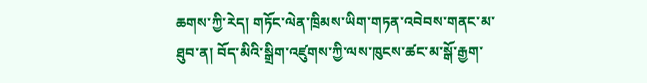ཆགས་ཀྱི་རེད། གཏོང་ལེན་ཁྲིམས་ཡིག་གཏན་འབེབས་གནང་མ་ཐུབ་ན། བོད་མིའི་སྒྲིག་འཛུགས་ཀྱི་ལས་ཁུངས་ཚང་མ་སྒོ་རྒྱག་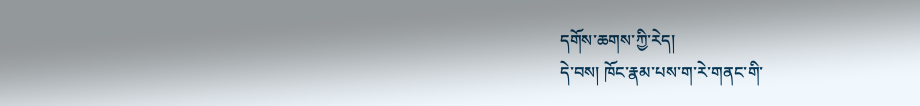དགོས་ཆགས་ཀྱི་རེད།
དེ་བས། ཁོང་རྣམ་པས་ག་རེ་གནང་གི་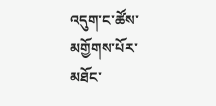འདུག་ང་ཚོས་མགྱོགས་པོར་མཐོང་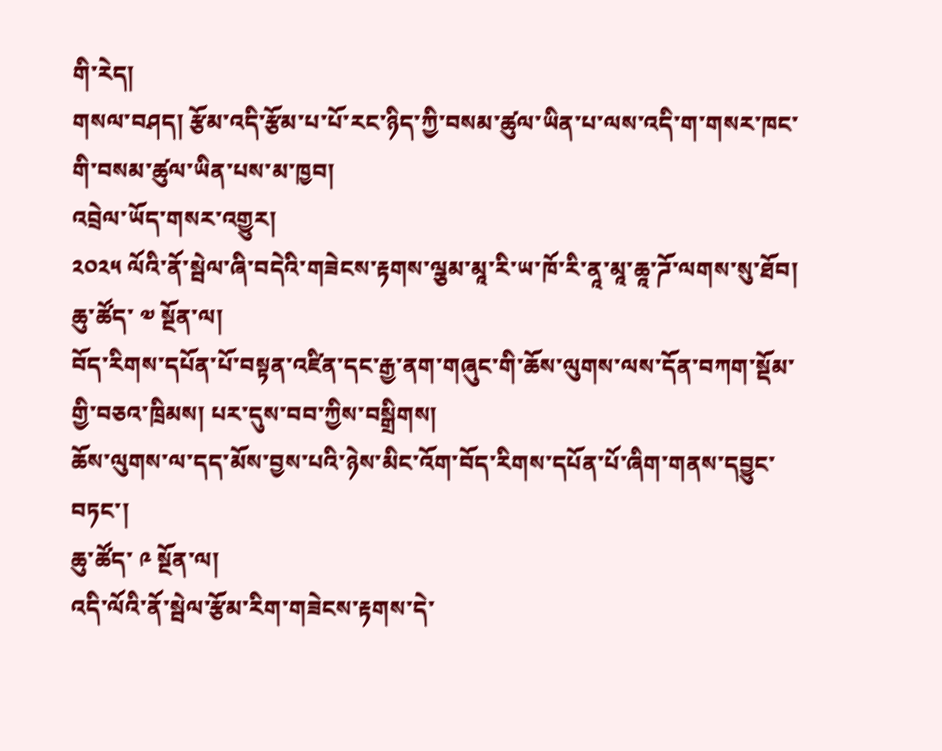གི་རེད།
གསལ་བཤད། རྩོམ་འདི་རྩོམ་པ་པོ་རང་ཉིད་ཀྱི་བསམ་ཚུལ་ཡིན་པ་ལས་འདི་ག་གསར་ཁང་གི་བསམ་ཚུལ་ཡིན་པས་མ་ཁྱབ།
འབྲེལ་ཡོད་གསར་འགྱུར།
༢༠༢༥ ལོའི་ནོ་སྦེལ་ཞི་བདེའི་གཟེངས་རྟགས་ལྕམ་མཱ་རི་ཡ་ཁོ་རི་ནཱ་མཱ་ཆཱ་ཌོ་ལགས་སུ་ཐོབ།
ཆུ་ཚོད་ ༧ སྔོན་ལ།
བོད་རིགས་དཔོན་པོ་བསྟན་འཛིན་དང་རྒྱ་ནག་གཞུང་གི་ཆོས་ལུགས་ལས་དོན་བཀག་སྡོམ་གྱི་བཅའ་ཁྲིམས། པར་དུས་བབ་ཀྱིས་བསྒྲིགས།
ཆོས་ལུགས་ལ་དད་མོས་བྱས་པའི་ཉེས་མིང་འོག་བོད་རིགས་དཔོན་པོ་ཞིག་གནས་དབྱུང་བཏང་།
ཆུ་ཚོད་ ༩ སྔོན་ལ།
འདི་ལོའི་ནོ་སྦེལ་རྩོམ་རིག་གཟེངས་རྟགས་དེ་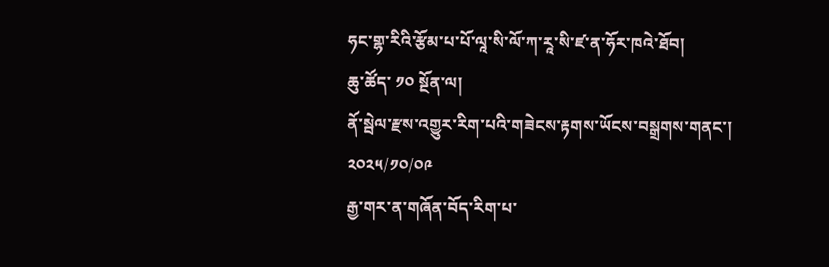ཧང་གྷ་རིའི་རྩོམ་པ་པོ་ལཱ་སི་ལོ་ཀ་རཱ་སི་ཛ་ན་ཧོར་ཁའེ་ཐོབ།
ཆུ་ཚོད་ ༡༠ སྔོན་ལ།
ནོ་སྦེལ་རྫས་འགྱུར་རིག་པའི་གཟེངས་རྟགས་ཡོངས་བསྒྲགས་གནང་།
༢༠༢༥/༡༠/༠༩
རྒྱ་གར་ན་གཞོན་བོད་རིག་པ་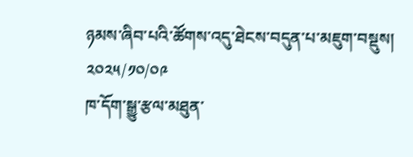ཉམས་ཞིབ་པའི་ཚོགས་འདུ་ཐེངས་བདུན་པ་མཇུག་བསྡུས།
༢༠༢༥/༡༠/༠༩
ཁ་དོག་སྒྱུ་རྩལ་མཐུན་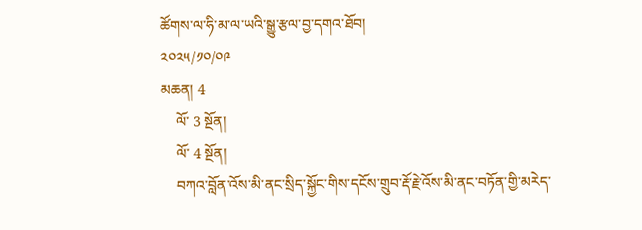ཚོགས་ལ་ཧི་མ་ལ་ཡའི་སྒྱུ་རྩལ་བྱ་དགའ་ཐོབ།
༢༠༢༥/༡༠/༠༩
མཆན། 4
    ལོ་ 3 སྔོན།
    ལོ་ 4 སྔོན།
    བཀའ་བློན་འོས་མི་ནང་སྲིད་སྐྱོང་གིས་དངོས་གྲུབ་རྡོ་རྗེ་འོས་མི་ནང་བཏོན་གྱི་མརེད་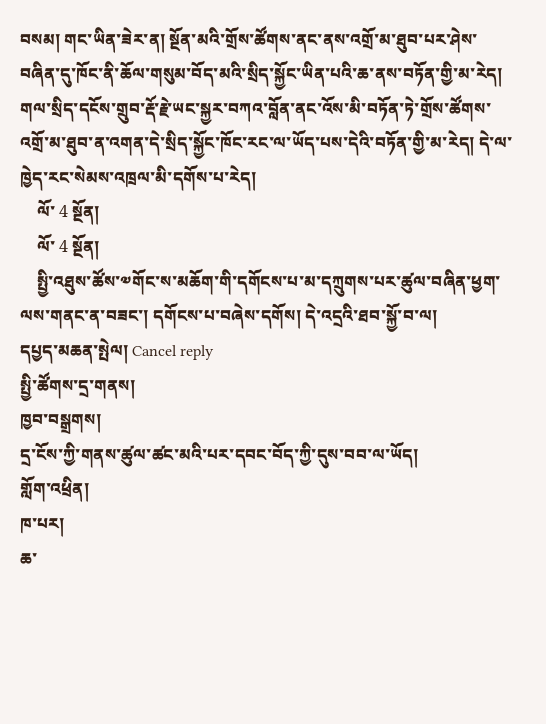བསམ། གང་ཡིན་ཟེར་ན། སྔོན་མའི་གྲོས་ཚོགས་ནང་ནས་འགྲོ་མ་ཐུབ་པར་ཤེས་བཞིན་དུ་ཁོང་ནི་ཆོལ་གསུམ་བོད་མའི་སྲིད་སྐྱོང་ཡིན་པའི་ཆ་ནས་བཏོན་གྱི་མ་རེད། གལ་སྲིད་དངོས་གྲུབ་རྡོ་རྗེ་ཡང་སྐྱར་བཀའ་བློན་ནང་འོས་མི་བཏོན་ཏེ་གྲོས་ཚོགས་འགྲོ་མ་ཐུབ་ན་འགན་དེ་སྲིད་སྐྱོང་ཁོང་རང་ལ་ཡོད་པས་དེའི་བཏོན་གྱི་མ་རེད། དེ་ལ་ཁྱེད་རང་སེམས་འཁྲལ་མི་དགོས་པ་རེད།
    ལོ་ 4 སྔོན།
    ལོ་ 4 སྔོན།
    སྤྱི་འཐུས་ཚོས་༧གོང་ས་མཆོག་གི་དགོངས་པ་མ་དཀྲུགས་པར་ཚུལ་བཞིན་ཕྱག་ལས་གནང་ན་བཟང་། དགོངས་པ་བཞེས་དགོས། དེ་འདྲའི་ཐབ་སྐྱོ་བ་ལ།
དཔྱད་མཆན་སྤེལ། Cancel reply
སྤྱི་ཚོགས་དྲ་གནས།
ཁྱབ་བསྒྲགས།
དྲ་ངོས་ཀྱི་གནས་ཚུལ་ཚང་མའི་པར་དབང་བོད་ཀྱི་དུས་བབ་ལ་ཡོད།
གློག་འཕྲིན།
ཁ་པར།
ཆ་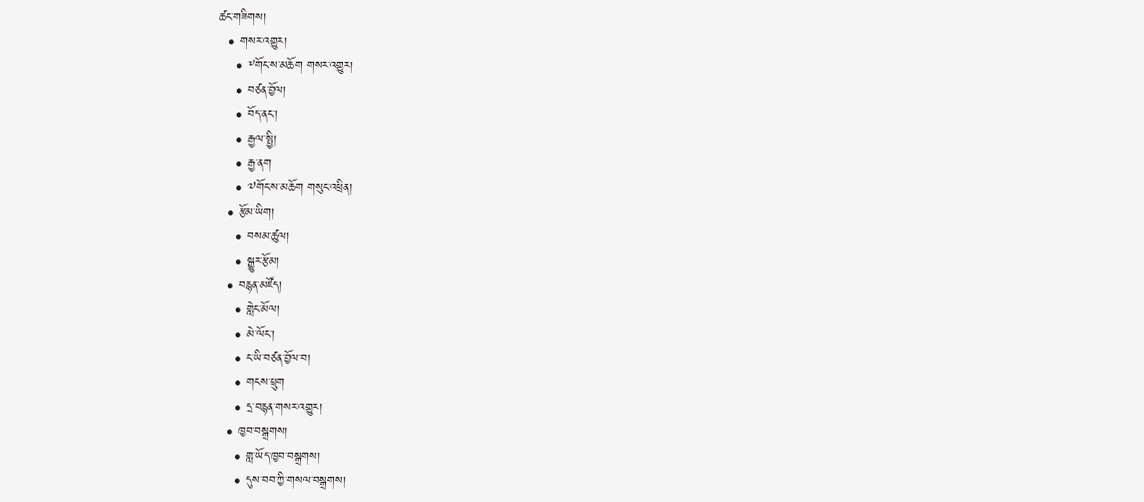ཚང་གཟིགས།
  • གསར་འགྱུར།
    • ༸གོང་ས་མཆོག གསར་འགྱུར།
    • བཙན་བྱོལ།
    • བོད་ནང་།
    • རྒྱལ་སྤྱི།
    • རྒྱ་ནག
    • ༧གོང་ས་མཆོག གསུང་འཕྲིན།
  • རྩོམ་ཡིག།
    • བསམ་ཚུལ།
    • སྒྱུར་རྩོམ།
  • བརྙན་མཛོད།
    • གླེང་མོལ།
    • མེ་ལོང་།
    • ང་ཡི་བཙན་བྱོལ་བ།
    • གངས་ཕྲུག
    • དྲ་བརྙན་གསར་འགྱུར།
  • ཁྱབ་བསྒྲགས།
    • གླ་ཡོད་ཁྱབ་བསྒྲགས།
    • དུས་བབ་ཀྱི་གསལ་བསྒྲགས།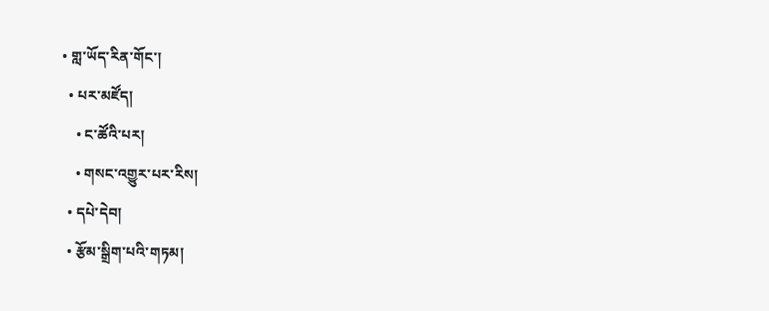• གླ་ཡོད་རིན་གོང་།
  • པར་མཛོད།
    • ང་ཚོའི་པར།
    • གསང་འགྱུར་པར་རིས།
  • དཔེ་དེབ།
  • རྩོམ་སྒྲིག་པའི་གཏམ།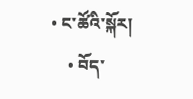• ང་ཚོའི་སྐོར།
    • བོད་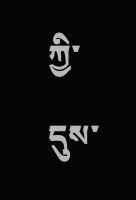ཀྱི་དུས་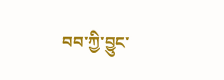བབ་ཀྱི་བྱུང་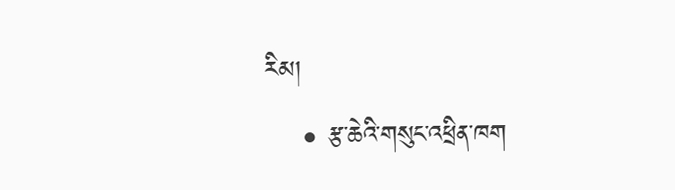རིམ།
    • རྩ་ཆེའི་གསུང་འཕྲིན་ཁག